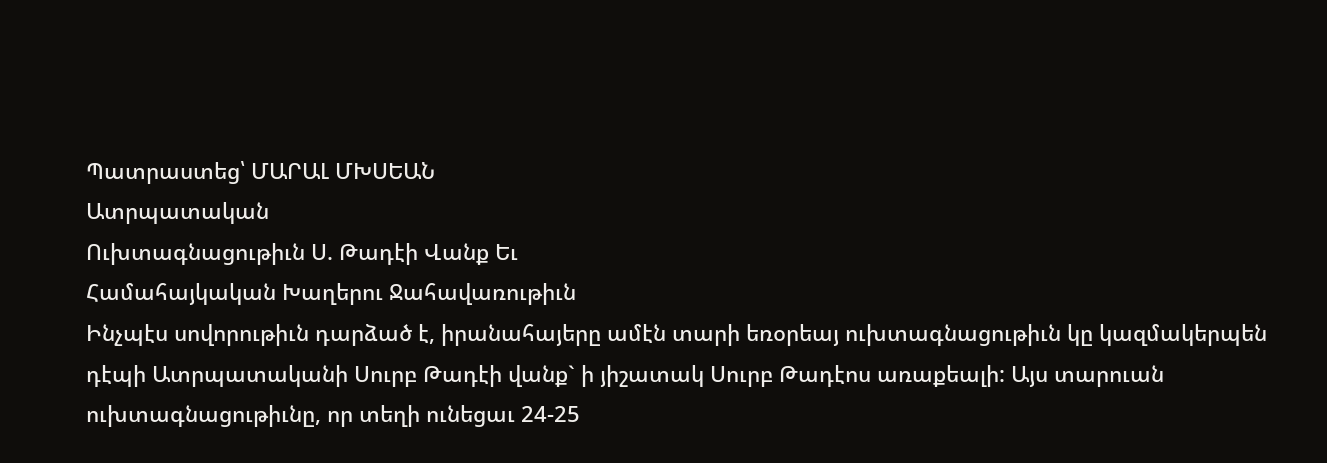Պատրաստեց՝ ՄԱՐԱԼ ՄԽՍԵԱՆ
Ատրպատական
Ուխտագնացութիւն Ս. Թադէի Վանք Եւ
Համահայկական Խաղերու Ջահավառութիւն
Ինչպէս սովորութիւն դարձած է, իրանահայերը ամէն տարի եռօրեայ ուխտագնացութիւն կը կազմակերպեն դէպի Ատրպատականի Սուրբ Թադէի վանք` ի յիշատակ Սուրբ Թադէոս առաքեալի: Այս տարուան ուխտագնացութիւնը, որ տեղի ունեցաւ 24-25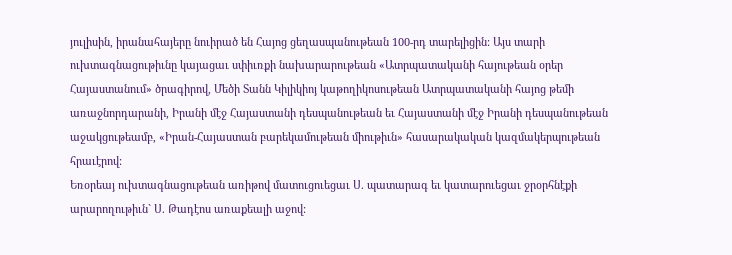յուլիսին, իրանահայերը նուիրած են Հայոց ցեղասպանութեան 100-րդ տարելիցին: Այս տարի ուխտագնացութիւնը կայացաւ սփիւռքի նախարարութեան «Ատրպատականի հայութեան օրեր Հայաստանում» ծրագիրով, Մեծի Տանն Կիլիկիոյ կաթողիկոսութեան Ատրպատականի հայոց թեմի առաջնորդարանի, Իրանի մէջ Հայաստանի դեսպանութեան եւ Հայաստանի մէջ Իրանի դեսպանութեան աջակցութեամբ, «Իրան-Հայաստան բարեկամութեան միութիւն» հասարակական կազմակերպութեան հրաւէրով:
Եռօրեայ ուխտագնացութեան առիթով մատուցուեցաւ Ս. պատարագ եւ կատարուեցաւ ջրօրհնէքի արարողութիւն` Ս. Թադէոս առաքեալի աջով: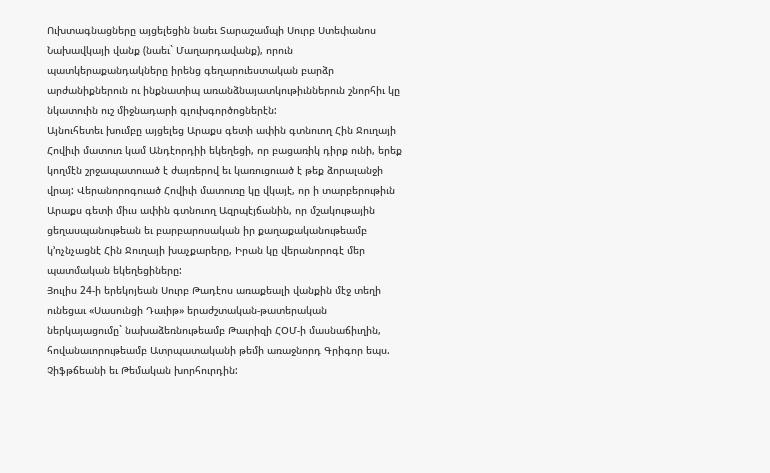Ուխտագնացները այցելեցին նաեւ Տարաշամպի Սուրբ Ստեփանոս Նախավկայի վանք (նաեւ` Մաղարդավանք), որուն պատկերաքանդակները իրենց գեղարուեստական բարձր արժանիքներուն ու ինքնատիպ առանձնայատկութիւններուն շնորհիւ կը նկատուին ուշ միջնադարի գլուխգործոցներէն:
Այնուհետեւ խումբը այցելեց Արաքս գետի ափին գտնուող Հին Ջուղայի Հովիւի մատուռ կամ Անդէորդիի եկեղեցի, որ բացառիկ դիրք ունի, երեք կողմէն շրջապատուած է ժայռերով եւ կառուցուած է թեք ձորալանջի վրայ: Վերանորոգուած Հովիւի մատուռը կը վկայէ, որ ի տարբերութիւն Արաքս գետի միւս ափին գտնուող Ազրպէյճանին, որ մշակութային ցեղասպանութեան եւ բարբարոսական իր քաղաքականութեամբ կ’ոչնչացնէ Հին Ջուղայի խաչքարերը, Իրան կը վերանորոգէ մեր պատմական եկեղեցիները:
Յուլիս 24-ի երեկոյեան Սուրբ Թադէոս առաքեալի վանքին մէջ տեղի ունեցաւ «Սասունցի Դաւիթ» երաժշտական-թատերական ներկայացումը` նախաձեռնութեամբ Թաւրիզի ՀՕՄ-ի մասնաճիւղին, հովանաւորութեամբ Ատրպատականի թեմի առաջնորդ Գրիգոր եպս. Չիֆթճեանի եւ Թեմական խորհուրդին: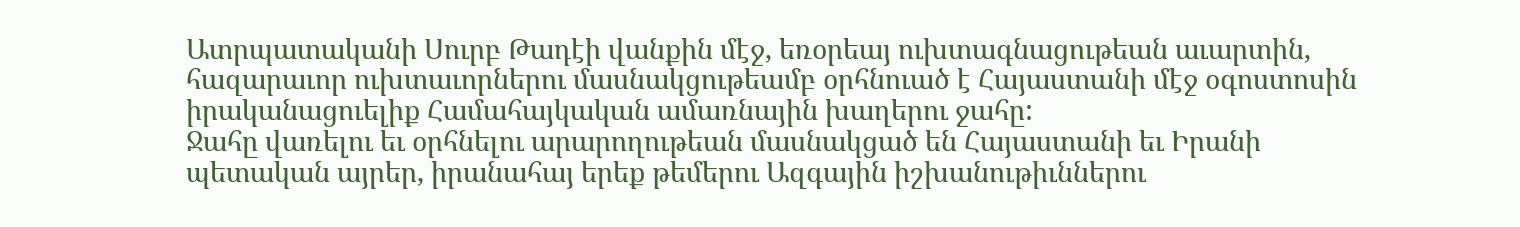Ատրպատականի Սուրբ Թադէի վանքին մէջ, եռօրեայ ուխտագնացութեան աւարտին, հազարաւոր ուխտաւորներու մասնակցութեամբ օրհնուած է Հայաստանի մէջ օգոստոսին իրականացուելիք Համահայկական ամառնային խաղերու ջահը:
Ջահը վառելու եւ օրհնելու արարողութեան մասնակցած են Հայաստանի եւ Իրանի պետական այրեր, իրանահայ երեք թեմերու Ազգային իշխանութիւններու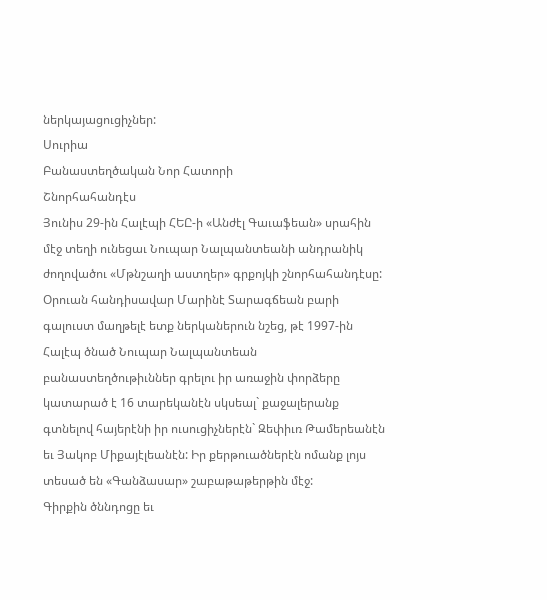ներկայացուցիչներ:
Սուրիա
Բանաստեղծական Նոր Հատորի
Շնորհահանդէս
Յունիս 29-ին Հալէպի ՀԵԸ-ի «Անժէլ Գաւաֆեան» սրահին մէջ տեղի ունեցաւ Նուպար Նալպանտեանի անդրանիկ ժողովածու «Մթնշաղի աստղեր» գրքոյկի շնորհահանդէսը:
Օրուան հանդիսավար Մարինէ Տարագճեան բարի գալուստ մաղթելէ ետք ներկաներուն նշեց, թէ 1997-ին Հալէպ ծնած Նուպար Նալպանտեան բանաստեղծութիւններ գրելու իր առաջին փորձերը կատարած է 16 տարեկանէն սկսեալ` քաջալերանք գտնելով հայերէնի իր ուսուցիչներէն` Զեփիւռ Թամերեանէն եւ Յակոբ Միքայէլեանէն: Իր քերթուածներէն ոմանք լոյս տեսած են «Գանձասար» շաբաթաթերթին մէջ:
Գիրքին ծննդոցը եւ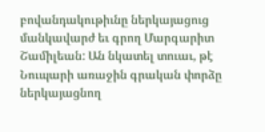բովանդակութիւնը ներկայացուց մանկավարժ եւ գրող Մարգարիտ Շամիլեան: Ան նկատել տուաւ, թէ Նուպարի առաջին գրական փորձը ներկայացնող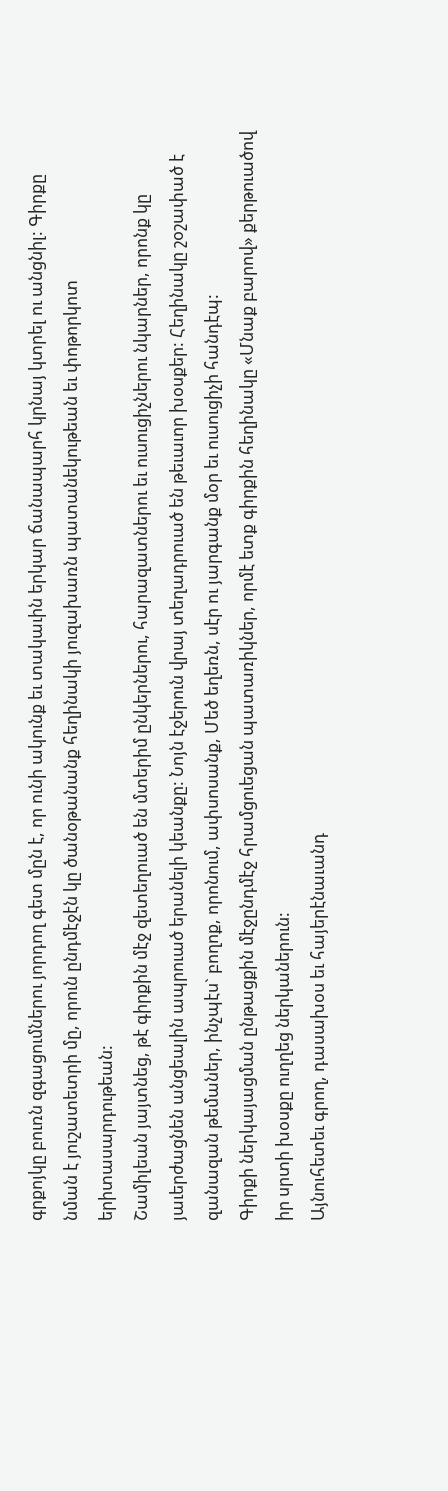գրքոյկը բուռն զգացումներու յորդող գետ մըն է, որ ունի ակունք եւ տակաւին երկար ճանապարհ կրնայ կտրել ու անցնիլ: Գիրքը նման է յուշատետրի մը, որուն ընդմէջէն կը ծանօթանանք հեղինակի յուզախառն պատանեկութեան եւ փոթորկոտ երիտասարդութեան:
Շամիլեան յայտնեց, թէ գիրքին մէջ զետեղուած են մտերիմ ընկերներու, հարազատներու եւ ուսուցիչներու նկարներ, որոնք կը յաւերժացնեն անցեալին ապրուած երանելի կեանքը: Նոյն էջերուն վրայ տեղադրուած են թեւաւոր խօսքեր: Հեղինակը շօշափած է զանազան թեմաներ, ինչպէս` բողոք, որոնում, ափսոսանք, Մեծ եղեռն, սէր ու յարգանք մօր եւ ուսուցիչի հանդէպ:
Գիրքի ներկայացման ընթացքին մէջընդմէջ հրամցուեցան պատառիկներ, որմէ ետք գիրքին հեղինակը «Մնաք բարով» քերթուածով իր սրտի խօսքը ուղղեց ներկաներուն:
Այնուհետեւ գրող, դասախօս եւ հայերէնաւանդ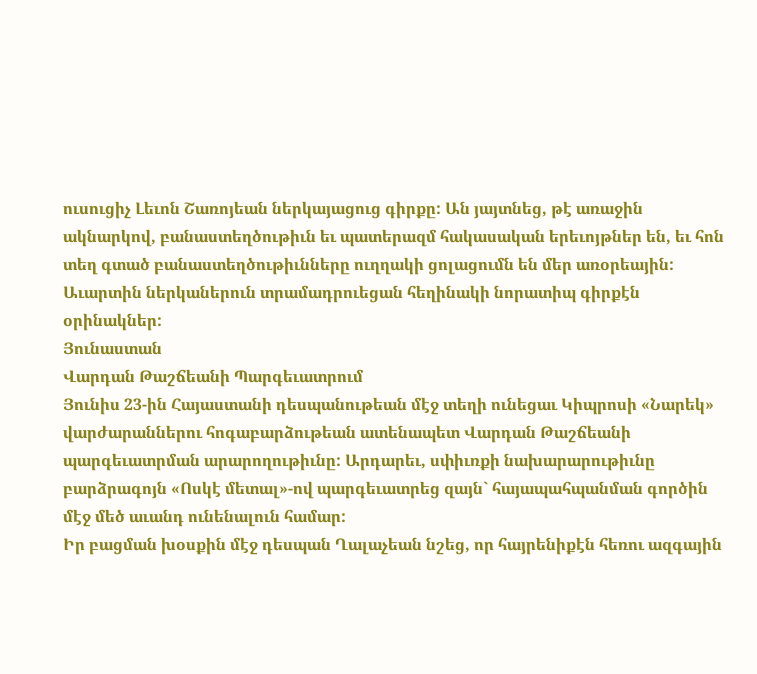ուսուցիչ Լեւոն Շառոյեան ներկայացուց գիրքը: Ան յայտնեց, թէ առաջին ակնարկով, բանաստեղծութիւն եւ պատերազմ հակասական երեւոյթներ են, եւ հոն տեղ գտած բանաստեղծութիւնները ուղղակի ցոլացումն են մեր առօրեային:
Աւարտին ներկաներուն տրամադրուեցան հեղինակի նորատիպ գիրքէն օրինակներ:
Յունաստան
Վարդան Թաշճեանի Պարգեւատրում
Յունիս 23-ին Հայաստանի դեսպանութեան մէջ տեղի ունեցաւ Կիպրոսի «Նարեկ» վարժարաններու հոգաբարձութեան ատենապետ Վարդան Թաշճեանի պարգեւատրման արարողութիւնը: Արդարեւ, սփիւռքի նախարարութիւնը բարձրագոյն «Ոսկէ մետալ»-ով պարգեւատրեց զայն` հայապահպանման գործին մէջ մեծ աւանդ ունենալուն համար:
Իր բացման խօսքին մէջ դեսպան Ղալաչեան նշեց, որ հայրենիքէն հեռու ազգային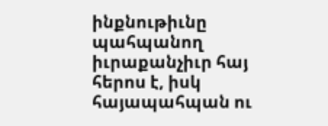ինքնութիւնը պահպանող իւրաքանչիւր հայ հերոս է, իսկ հայապահպան ու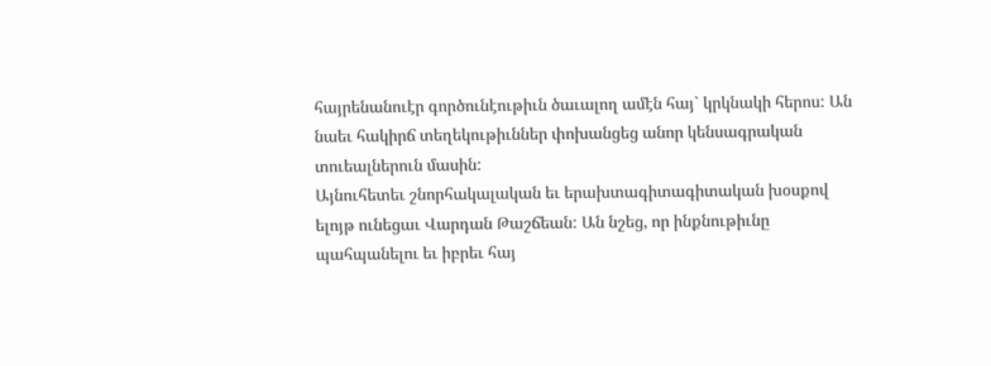հայրենանուէր գործունէութիւն ծաւալող ամէն հայ` կրկնակի հերոս: Ան նաեւ հակիրճ տեղեկութիւններ փոխանցեց անոր կենսագրական տուեալներուն մասին:
Այնուհետեւ շնորհակալական եւ երախտագիտագիտական խօսքով ելոյթ ունեցաւ Վարդան Թաշճեան: Ան նշեց, որ ինքնութիւնը պահպանելու եւ իբրեւ հայ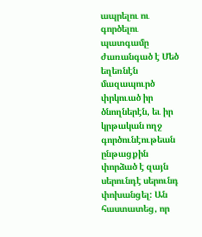ապրելու ու գործելու պատգամը ժառանգած է Մեծ եղեռնէն մազապուրծ փրկուած իր ծնողներէն, եւ իր կրթական ողջ գործունէութեան ընթացքին փորձած է զայն սերունդէ սերունդ փոխանցել: Ան հաստատեց, որ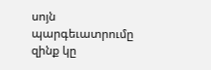սոյն պարգեւատրումը զինք կը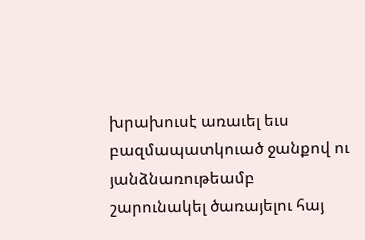խրախուսէ առաւել եւս բազմապատկուած ջանքով ու յանձնառութեամբ շարունակել ծառայելու հայ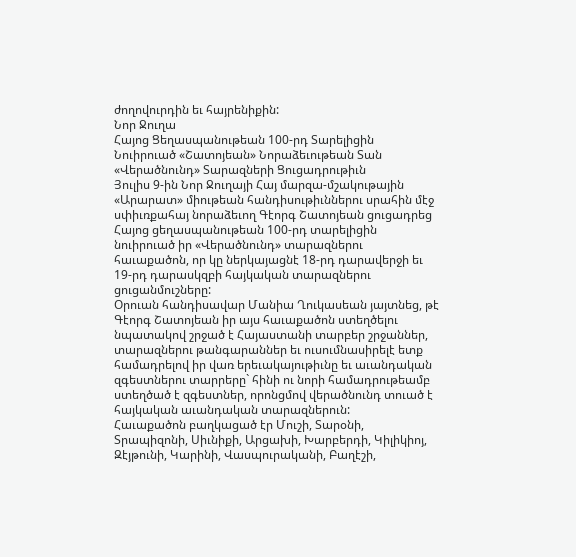ժողովուրդին եւ հայրենիքին:
Նոր Ջուղա
Հայոց Ցեղասպանութեան 100-րդ Տարելիցին
Նուիրուած «Շատոյեան» Նորաձեւութեան Տան
«Վերածնունդ» Տարազների Ցուցադրութիւն
Յուլիս 9-ին Նոր Ջուղայի Հայ մարզա-մշակութային «Արարատ» միութեան հանդիսութիւններու սրահին մէջ սփիւռքահայ նորաձեւող Գէորգ Շատոյեան ցուցադրեց Հայոց ցեղասպանութեան 100-րդ տարելիցին նուիրուած իր «Վերածնունդ» տարազներու հաւաքածոն, որ կը ներկայացնէ 18-րդ դարավերջի եւ 19-րդ դարասկզբի հայկական տարազներու ցուցանմուշները:
Օրուան հանդիսավար Մանիա Ղուկասեան յայտնեց, թէ Գէորգ Շատոյեան իր այս հաւաքածոն ստեղծելու նպատակով շրջած է Հայաստանի տարբեր շրջաններ, տարազներու թանգարաններ եւ ուսումնասիրելէ ետք համադրելով իր վառ երեւակայութիւնը եւ աւանդական զգեստներու տարրերը` հինի ու նորի համադրութեամբ ստեղծած է զգեստներ, որոնցմով վերածնունդ տուած է հայկական աւանդական տարազներուն:
Հաւաքածոն բաղկացած էր Մուշի, Տարօնի, Տրապիզոնի, Սիւնիքի, Արցախի, Խարբերդի, Կիլիկիոյ, Զէյթունի, Կարինի, Վասպուրականի, Բաղէշի,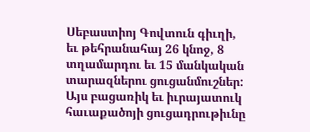Սեբաստիոյ Գովտուն գիւղի, եւ թեհրանահայ 26 կնոջ, 8 տղամարդու եւ 15 մանկական տարազներու ցուցանմուշներ: Այս բացառիկ եւ իւրայատուկ հաւաքածոյի ցուցադրութիւնը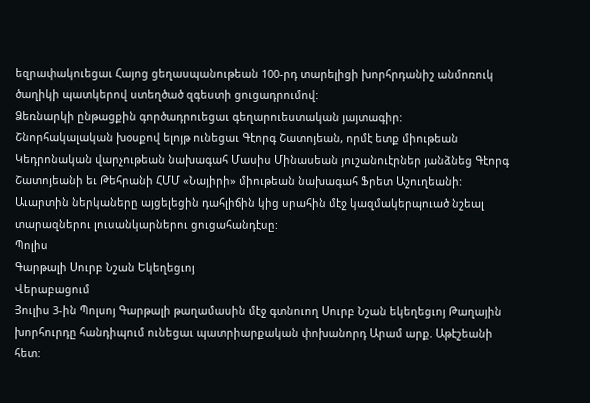եզրափակուեցաւ Հայոց ցեղասպանութեան 100-րդ տարելիցի խորհրդանիշ անմոռուկ ծաղիկի պատկերով ստեղծած զգեստի ցուցադրումով:
Ձեռնարկի ընթացքին գործադրուեցաւ գեղարուեստական յայտագիր:
Շնորհակալական խօսքով ելոյթ ունեցաւ Գէորգ Շատոյեան, որմէ ետք միութեան Կեդրոնական վարչութեան նախագահ Մասիս Մինասեան յուշանուէրներ յանձնեց Գէորգ Շատոյեանի եւ Թեհրանի ՀՄՄ «Նայիրի» միութեան նախագահ Ֆրետ Աշուղեանի:
Աւարտին ներկաները այցելեցին դահլիճին կից սրահին մէջ կազմակերպուած նշեալ տարազներու լուսանկարներու ցուցահանդէսը:
Պոլիս
Գարթալի Սուրբ Նշան Եկեղեցւոյ
Վերաբացում
Յուլիս 3-ին Պոլսոյ Գարթալի թաղամասին մէջ գտնուող Սուրբ Նշան եկեղեցւոյ Թաղային խորհուրդը հանդիպում ունեցաւ պատրիարքական փոխանորդ Արամ արք. Աթէշեանի հետ: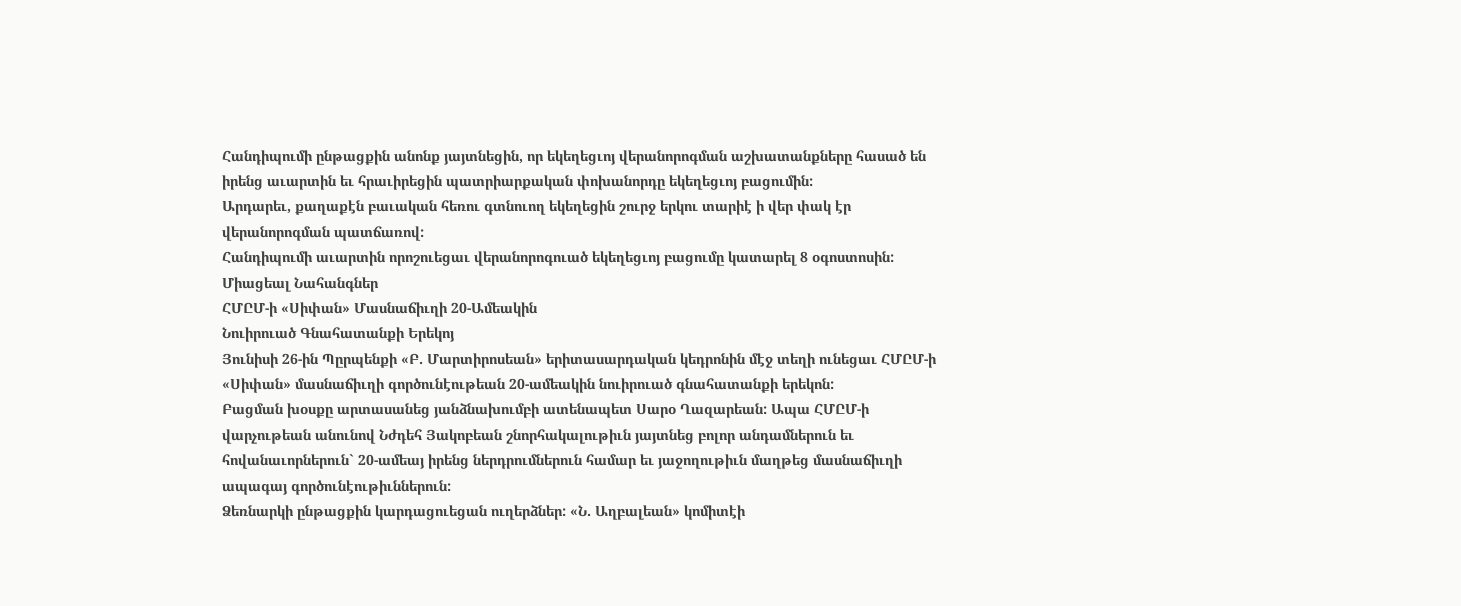Հանդիպումի ընթացքին անոնք յայտնեցին, որ եկեղեցւոյ վերանորոգման աշխատանքները հասած են իրենց աւարտին եւ հրաւիրեցին պատրիարքական փոխանորդը եկեղեցւոյ բացումին:
Արդարեւ, քաղաքէն բաւական հեռու գտնուող եկեղեցին շուրջ երկու տարիէ ի վեր փակ էր վերանորոգման պատճառով:
Հանդիպումի աւարտին որոշուեցաւ վերանորոգուած եկեղեցւոյ բացումը կատարել 8 օգոստոսին:
Միացեալ Նահանգներ
ՀՄԸՄ-ի «Սիփան» Մասնաճիւղի 20-Ամեակին
Նուիրուած Գնահատանքի Երեկոյ
Յունիսի 26-ին Պըրպենքի «Բ. Մարտիրոսեան» երիտասարդական կեդրոնին մէջ տեղի ունեցաւ ՀՄԸՄ-ի «Սիփան» մասնաճիւղի գործունէութեան 20-ամեակին նուիրուած գնահատանքի երեկոն:
Բացման խօսքը արտասանեց յանձնախումբի ատենապետ Սարօ Ղազարեան: Ապա ՀՄԸՄ-ի վարչութեան անունով Նժդեհ Յակոբեան շնորհակալութիւն յայտնեց բոլոր անդամներուն եւ հովանաւորներուն` 20-ամեայ իրենց ներդրումներուն համար եւ յաջողութիւն մաղթեց մասնաճիւղի ապագայ գործունէութիւններուն:
Ձեռնարկի ընթացքին կարդացուեցան ուղերձներ: «Ն. Աղբալեան» կոմիտէի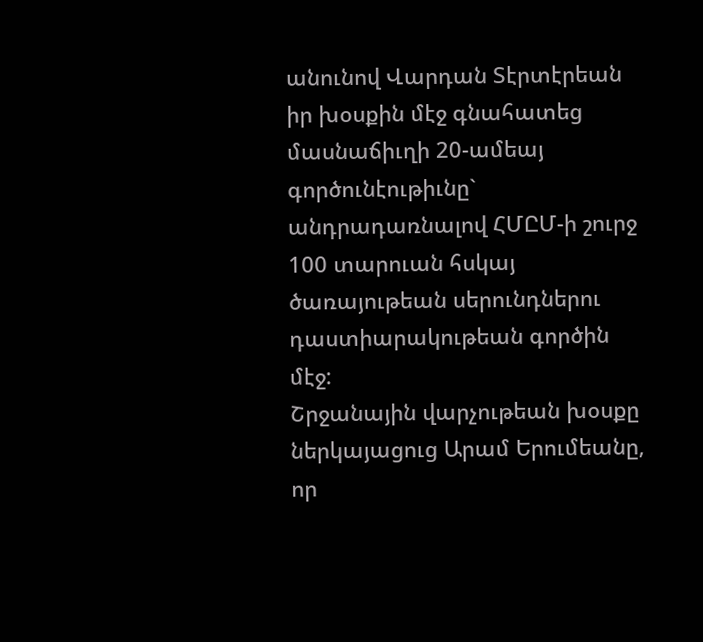անունով Վարդան Տէրտէրեան իր խօսքին մէջ գնահատեց մասնաճիւղի 20-ամեայ գործունէութիւնը` անդրադառնալով ՀՄԸՄ-ի շուրջ 100 տարուան հսկայ ծառայութեան սերունդներու դաստիարակութեան գործին մէջ:
Շրջանային վարչութեան խօսքը ներկայացուց Արամ Երումեանը, որ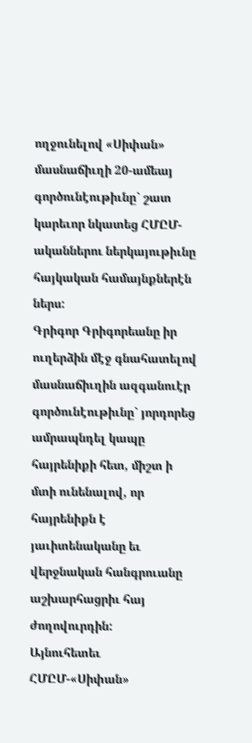ողջունելով «Սիփան» մասնաճիւղի 20-ամեայ գործունէութիւնը` շատ կարեւոր նկատեց ՀՄԸՄ-ականներու ներկայութիւնը հայկական համայնքներէն ներս:
Գրիգոր Գրիգորեանը իր ուղերձին մէջ գնահատելով մասնաճիւղին ազգանուէր գործունէութիւնը` յորդորեց ամրապնդել կապը հայրենիքի հետ, միշտ ի մտի ունենալով, որ հայրենիքն է յաւիտենականը եւ վերջնական հանգրուանը աշխարհացրիւ հայ ժողովուրդին:
Այնուհետեւ ՀՄԸՄ-«Սիփան»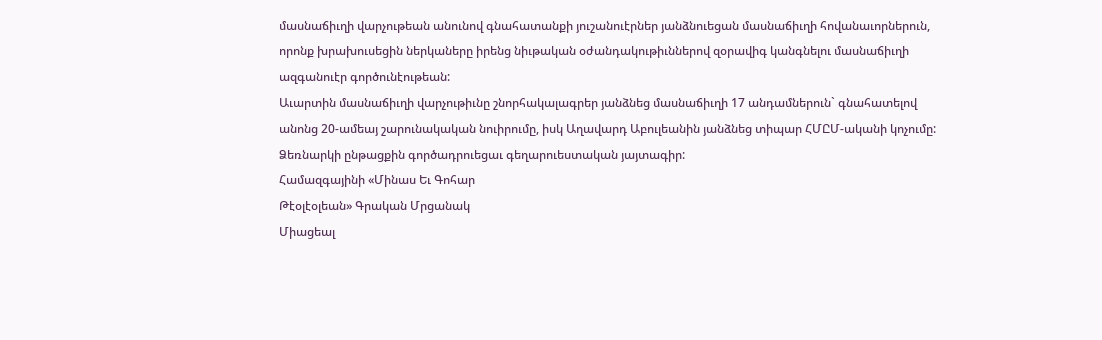մասնաճիւղի վարչութեան անունով գնահատանքի յուշանուէրներ յանձնուեցան մասնաճիւղի հովանաւորներուն, որոնք խրախուսեցին ներկաները իրենց նիւթական օժանդակութիւններով զօրավիգ կանգնելու մասնաճիւղի ազգանուէր գործունէութեան:
Աւարտին մասնաճիւղի վարչութիւնը շնորհակալագրեր յանձնեց մասնաճիւղի 17 անդամներուն` գնահատելով անոնց 20-ամեայ շարունակական նուիրումը, իսկ Աղավարդ Աբուլեանին յանձնեց տիպար ՀՄԸՄ-ականի կոչումը:
Ձեռնարկի ընթացքին գործադրուեցաւ գեղարուեստական յայտագիր:
Համազգայինի «Մինաս Եւ Գոհար
Թէօլէօլեան» Գրական Մրցանակ
Միացեալ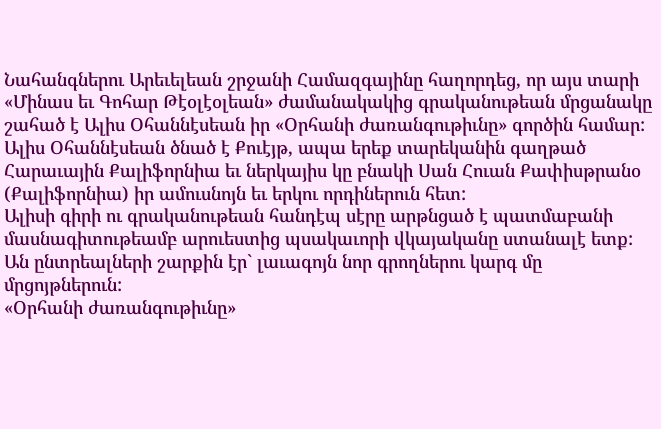Նահանգներու Արեւելեան շրջանի Համազգայինը հաղորդեց, որ այս տարի «Մինաս եւ Գոհար Թէօլէօլեան» ժամանակակից գրականութեան մրցանակը շահած է Ալիս Օհաննէսեան իր «Օրհանի ժառանգութիւնը» գործին համար:
Ալիս Օհաննէսեան ծնած է Քուէյթ, ապա երեք տարեկանին գաղթած Հարաւային Քալիֆորնիա եւ ներկայիս կը բնակի Սան Հուան Քափիսթրանօ (Քալիֆորնիա) իր ամուսնոյն եւ երկու որդիներուն հետ:
Ալիսի գիրի ու գրականութեան հանդէպ սէրը արթնցած է պատմաբանի մասնագիտութեամբ արուեստից պսակաւորի վկայականը ստանալէ ետք: Ան ընտրեալների շարքին էր` լաւագոյն նոր գրողներու կարգ մը մրցոյթներուն:
«Օրհանի ժառանգութիւնը»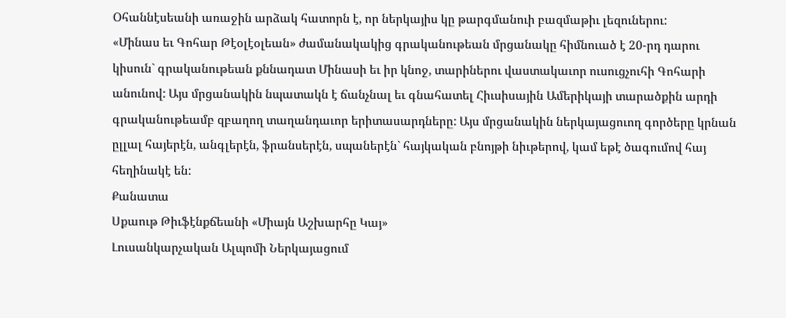Օհաննէսեանի առաջին արձակ հատորն է, որ ներկայիս կը թարգմանուի բազմաթիւ լեզուներու:
«Մինաս եւ Գոհար Թէօլէօլեան» ժամանակակից գրականութեան մրցանակը հիմնուած է 20-րդ դարու կիսուն` գրականութեան քննադատ Մինասի եւ իր կնոջ, տարիներու վաստակաւոր ուսուցչուհի Գոհարի անունով: Այս մրցանակին նպատակն է ճանչնալ եւ գնահատել Հիւսիսային Ամերիկայի տարածքին արդի գրականութեամբ զբաղող տաղանդաւոր երիտասարդները: Այս մրցանակին ներկայացուող գործերը կրնան ըլլալ հայերէն, անգլերէն, ֆրանսերէն, սպաներէն` հայկական բնոյթի նիւթերով, կամ եթէ ծագումով հայ հեղինակէ են:
Քանատա
Սքաութ Թիւֆէնքճեանի «Միայն Աշխարհը Կայ»
Լուսանկարչական Ալպոմի Ներկայացում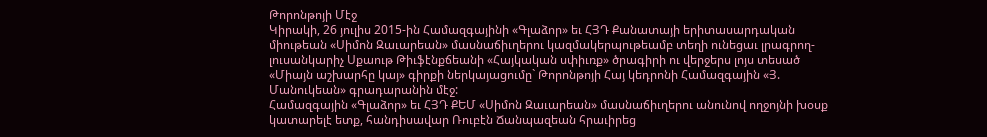Թորոնթոյի Մէջ
Կիրակի, 26 յուլիս 2015-ին Համազգայինի «Գլաձոր» եւ ՀՅԴ Քանատայի երիտասարդական միութեան «Սիմոն Զաւարեան» մասնաճիւղերու կազմակերպութեամբ տեղի ունեցաւ լրագրող-լուսանկարիչ Սքաութ Թիւֆէնքճեանի «Հայկական սփիւռք» ծրագիրի ու վերջերս լոյս տեսած «Միայն աշխարհը կայ» գիրքի ներկայացումը` Թորոնթոյի Հայ կեդրոնի Համազգային «Յ. Մանուկեան» գրադարանին մէջ:
Համազգային «Գլաձոր» եւ ՀՅԴ ՔԵՄ «Սիմոն Զաւարեան» մասնաճիւղերու անունով ողջոյնի խօսք կատարելէ ետք, հանդիսավար Ռուբէն Ճանպազեան հրաւիրեց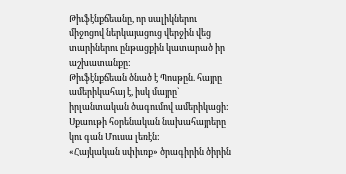Թիւֆէնքճեանը, որ սալիկներու միջոցով ներկայացուց վերջին վեց տարիներու ընթացքին կատարած իր աշխատանքը:
Թիւֆէնքճեան ծնած է Պոսթըն. հայրը ամերիկահայ է, իսկ մայրը` իրլանտական ծագումով ամերիկացի: Սքաութի հօրենական նախահայրերը կու գան Մուսա լեռէն:
«Հայկական սփիւռք» ծրագիրին ծիրին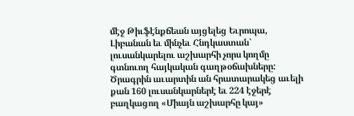մէջ Թիւֆէնքճեան այցելեց Եւրոպա, Լիբանան եւ մինչեւ Հնդկաստան` լուսանկարելու աշխարհի չորս կողմը գտնուող հայկական գաղթօճախները: Ծրագրին աւարտին ան հրատարակեց աւելի քան 160 լուսանկարներէ եւ 224 էջերէ բաղկացող «Միայն աշխարհը կայ»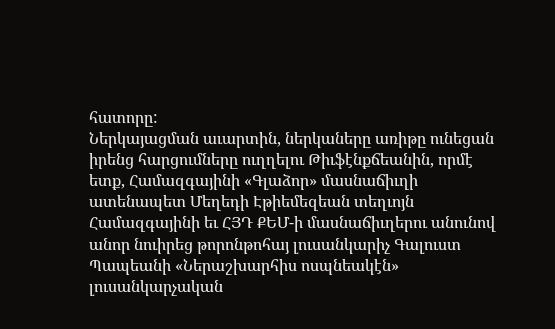հատորը:
Ներկայացման աւարտին, ներկաները առիթը ունեցան իրենց հարցումները ուղղելու Թիւֆէնքճեանին, որմէ ետք, Համազգայինի «Գլաձոր» մասնաճիւղի ատենապետ Մեղեդի Էթիեմեզեան տեղւոյն Համազգայինի եւ ՀՅԴ ՔԵՄ-ի մասնաճիւղերու անունով անոր նուիրեց թորոնթոհայ լուսանկարիչ Գալուստ Պապեանի «Ներաշխարհիս ոսպնեակէն» լուսանկարչական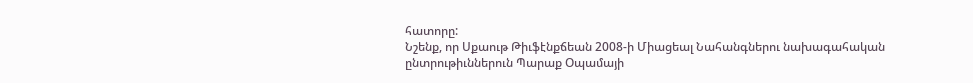հատորը:
Նշենք, որ Սքաութ Թիւֆէնքճեան 2008-ի Միացեալ Նահանգներու նախագահական ընտրութիւններուն Պարաք Օպամայի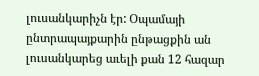լուսանկարիչն էր: Օպամայի ընտրապայքարին ընթացքին ան լուսանկարեց աւելի քան 12 հազար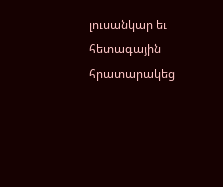լուսանկար եւ հետագային հրատարակեց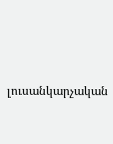լուսանկարչական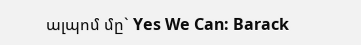ալպոմ մը` Yes We Can: Barack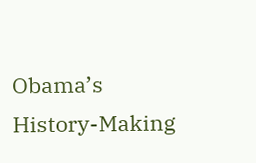Obama’s History-Making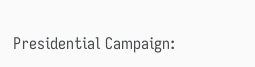Presidential Campaign: